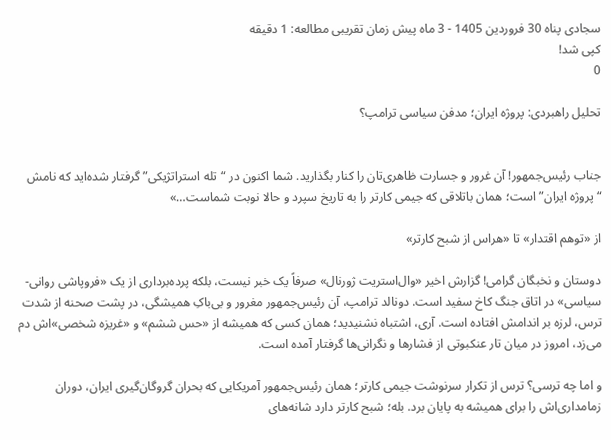سجادی پناه 30 فروردین 1405 - 3 ماه پیش زمان تقریبی مطالعه: 1 دقیقه
کپی شد!
0

تحلیل راهبردی: پروژه ایران؛ مدفن سیاسی ترامپ؟


جناب رئیس‌جمهور! آن غرور و جسارت ظاهری‌تان را کنار بگذارید. شما اکنون در “تله استراتژیکی” گرفتار شده‌اید که نامش “پروژه ایران” است؛ همان باتلاقی که جیمی کارتر را به تاریخ سپرد و حالا نوبت شماست…»

از «توهم اقتدار» تا «هراس از شبح کارتر»

دوستان و نخبگان گرامی! گزارش اخیر «وال‌استریت ژورنال» صرفاً یک خبر نیست، بلکه پرده‌برداری از یک «فروپاشی روانی-سیاسی» در اتاق جنگ کاخ سفید است. دونالد ترامپ، آن رئیس‌جمهور مغرور و بی‌باکِ همیشگی، در پشت صحنه از شدت ترس، لرزه بر اندامش افتاده است. آری، اشتباه نشنیدید؛ همان کسی که همیشه از «حس ششم» و «غریزه شخصی»اش دم می‌زد، امروز در میان تار عنکبوتی از فشارها و نگرانی‌ها گرفتار آمده است.

و اما چه ترسی؟ ترس از تکرار سرنوشت جیمی کارتر؛ همان رئیس‌جمهور آمریکایی که بحران گروگان‌گیری ایران، دوران زمامداری‌اش را برای همیشه به پایان برد. بله؛ شبح کارتر دارد شانه‌های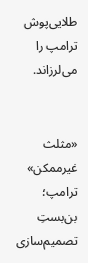طلایی‌پوش ترامپ را می‌لرزاند.


«مثلث غیرممکن» ترامپ؛ بن‌بستِ تصمیم‌سازی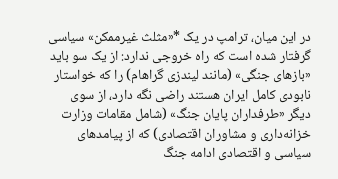در این میان، ترامپ در یک *«مثلث غیرممکن» سیاسی گرفتار شده است که راه خروجی ندارد: از یک سو باید «بازهای جنگی» (مانند لیندزی گراهام) را که خواستار نابودی کامل ایران هستند راضی نگه دارد، از سوی دیگر «طرفداران پایان جنگ» (شامل مقامات وزارت خزانه‌داری و مشاوران اقتصادی) که از پیامدهای سیاسی و اقتصادی ادامه جنگ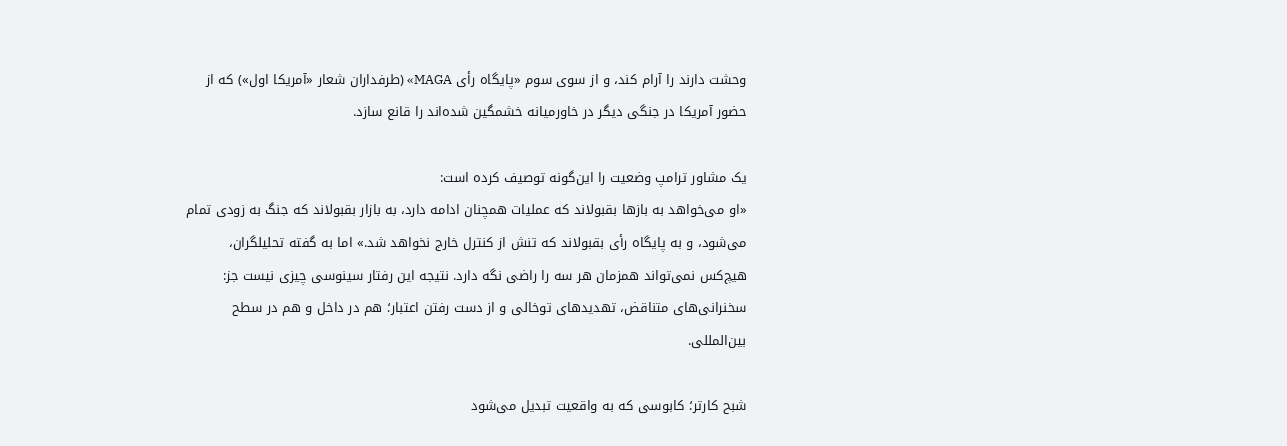وحشت دارند را آرام کند، و از سوی سوم «پایگاه رأی MAGA» (طرفداران شعار «آمریکا اول») که از حضور آمریکا در جنگی دیگر در خاورمیانه خشمگین شده‌اند را قانع سازد.

یک مشاور ترامپ وضعیت را این‌گونه توصیف کرده است:
«او می‌خواهد به بازها بقبولاند که عملیات همچنان ادامه دارد، به بازار بقبولاند که جنگ به زودی تمام می‌شود، و به پایگاه رأی بقبولاند که تنش از کنترل خارج نخواهد شد.» اما به گفته تحلیلگران، هیچ‌کس نمی‌تواند همزمان هر سه را راضی نگه دارد. نتیجه این رفتار سینوسی چیزی نیست جز: سخنرانی‌های متناقض، تهدیدهای توخالی و از دست رفتن اعتبار؛ هم در داخل و هم در سطح بین‌المللی.

شبح کارتر؛ کابوسی که به واقعیت تبدیل می‌شود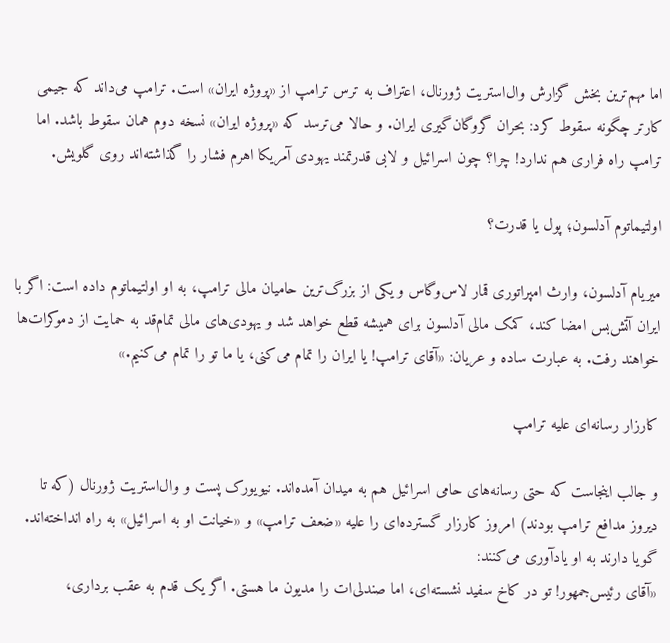اما مهم‌ترین بخش گزارش وال‌استریت ژورنال، اعتراف به ترس ترامپ از «پروژه ایران» است. ترامپ می‌داند که جیمی کارتر چگونه سقوط کرد: بحران گروگان‌گیری ایران. و حالا می‌ترسد که «پروژه ایران» نسخه دوم همان سقوط باشد. اما ترامپ راه فراری هم ندارد! چرا؟ چون اسرائیل و لابی قدرتمند یهودی آمریکا اهرم فشار را گذاشته‌اند روی گلویش.

اولتیماتوم آدلسون؛ پول یا قدرت؟

میریام آدلسون، وارث امپراتوری قمار لاس‌وگاس و یکی از بزرگ‌ترین حامیان مالی ترامپ، به او اولتیماتوم داده است: اگر با ایران آتش‌بس امضا کند، کمک مالی آدلسون برای همیشه قطع خواهد شد و یهودی‌های مالی تمام‌قد به حمایت از دموکرات‌ها خواهند رفت. به عبارت ساده و عریان: «آقای ترامپ! یا ایران را تمام می‌کنی، یا ما تو را تمام می‌کنیم.»

کارزار رسانه‌ای علیه ترامپ

و جالب اینجاست که حتی رسانه‌های حامی اسرائیل هم به میدان آمده‌اند. نیویورک پست و وال‌استریت ژورنال (که تا دیروز مدافع ترامپ بودند) امروز کارزار گسترده‌ای را علیه «ضعف ترامپ» و «خیانت او به اسرائیل» به راه انداخته‌اند. گویا دارند به او یادآوری می‌کنند:
«آقای رئیس‌جمهور! تو در کاخ سفید نشسته‌ای، اما صندلی‌ات را مدیون ما هستی. اگر یک قدم به عقب برداری،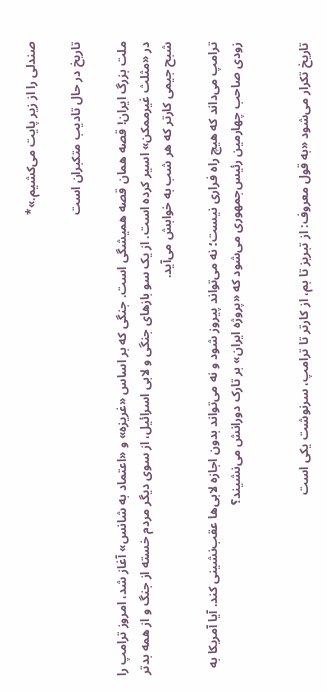صندلی را از زیر پایت می‌کشیم.»*

تاریخ در حال تادیب متکبران است

ملت بزرگ ایران! قصه همان قصه همیشگی است. جنگی که بر اساس «غریزه» و «اعتماد به شانس» آغاز شد، امروز ترامپ را در «مثلث غیرممکن» اسیر کرده است. از یک سو بازهای جنگی و لابی اسرائیل، از سوی دیگر مردم خسته از جنگ و از همه بدتر شبح جیمی کارتر که هر شب به خوابش می‌آید.

ترامپ می‌داند که هیچ راه فراری نیست؛ نه می‌تواند پیروز شود و نه می‌تواند بدون اجازه لابی‌ها عقب‌نشینی کند. آیا آمریکا به زودی صاحب چهارمین رئیس‌جمهوری می‌شود که «پروژه ایران» بر تارک دورانش می‌نشیند؟


تاریخ تکرار می‌شود «به قول معروف: از تبریز تا بم، از کارتر تا ترامپ، سرنوشت یکی است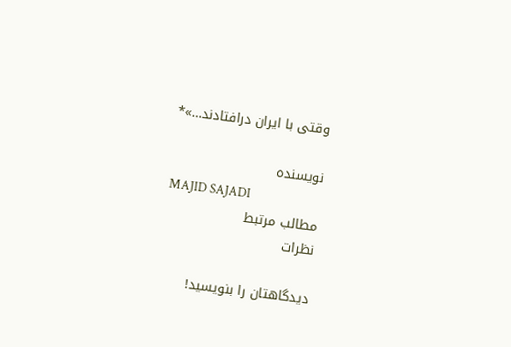وقتی با ایران درافتادند…»*

نویسنده
MAJID SAJADI
مطالب مرتبط
نظرات

دیدگاهتان را بنویسید!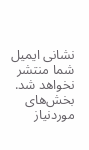نشانی ایمیل شما منتشر نخواهد شد. بخش‌های موردنیاز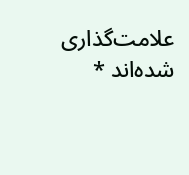علامت‌گذاری شده‌اند *